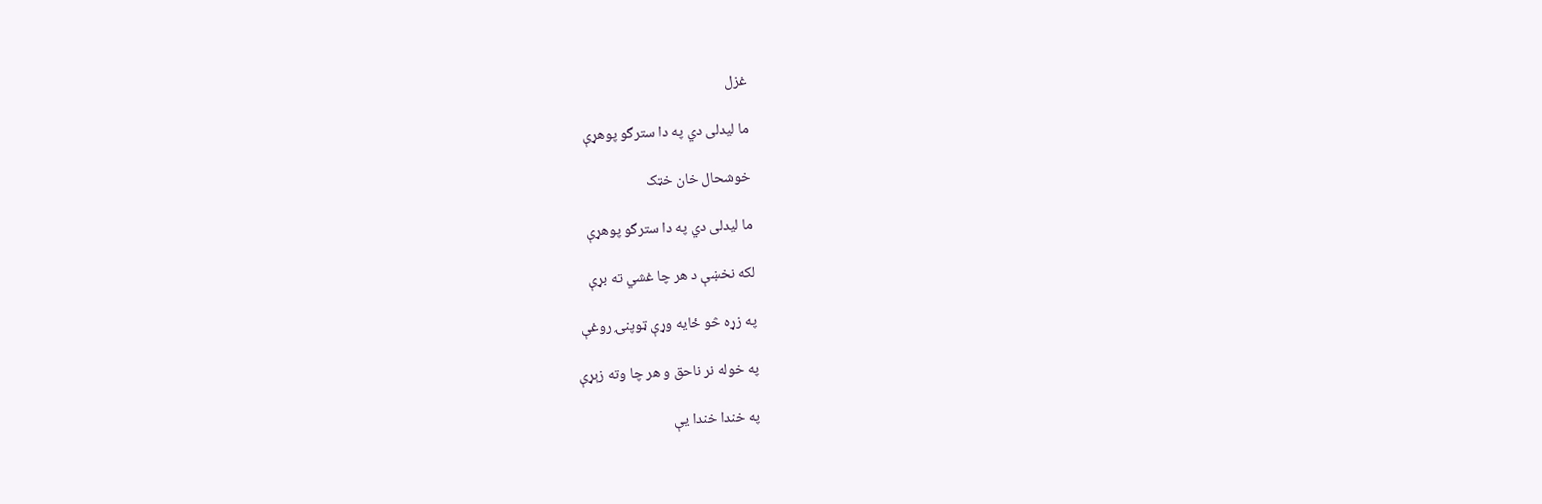غزل

ما ليدلی دي په دا سترگو پوهړې

خوشحال خان خټک

ما ليدلی دي په دا سترگو پوهړې

لکه نخښې د هر چا غشي ته بړې

په زړه څو ځايه وړې ټوپنۍ روغې

په خوله نر ناحق و هر چا وته زېړې

په خندا خندا يې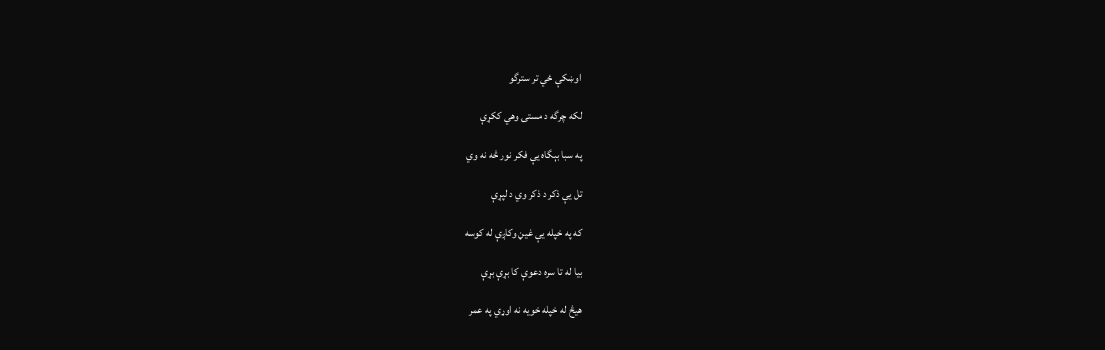اوښکې ځي تر سترگو

لکه چرگه د مستۍ وهي ککړې

په سبا بېگاه يې فکر نور څه نه وي

تل يې ذکر د ذکر وي د لپړې

که په خپله يې غيڼ وکاږې له کوسه

بيا له تا سره دعوې کا بړې بړې

هيڅ له خپله خويه نه اوړي په عمر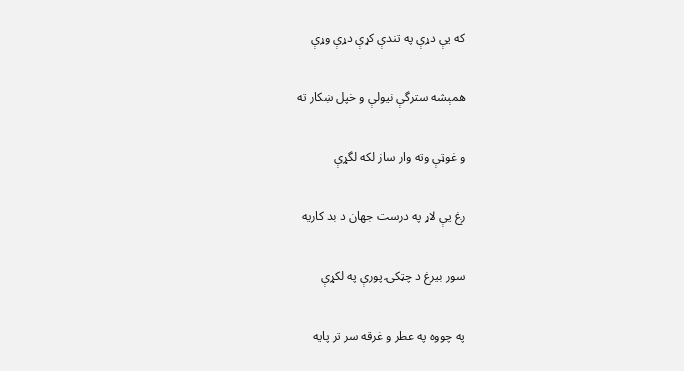که يې دړې په تندې کړې دړې وړې

همېشه سترگې نيولې و خپل ښکار ته

و غوټې وته وار ساز لکه لگړې

ږغ يې لاړ په درست جهان د بد کاريه

سور بيرغ د چټکۍ پورې په لکړې

په چووه په عطر و غرقه سر تر پايه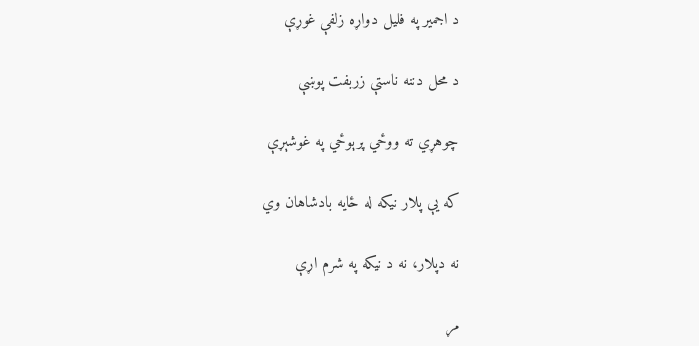د اجمير په فليل دواړه زلفې غوړې

د محل دننه ناستې زربفت پوښې

چوهړي ته ووځي پرېوځي په غوشېړې

که يې پلار نيکه له ځايه بادشاهان وي

نه دپلار، نه د نيکه په شرم اړې

مړ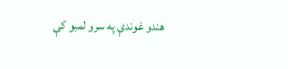هندو غوندې په سرو لمبو کې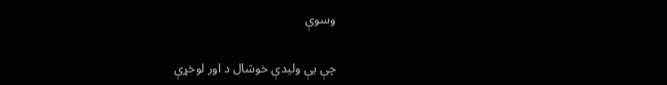وسوې

چې يې وليدې خوشال د اور لوخړې